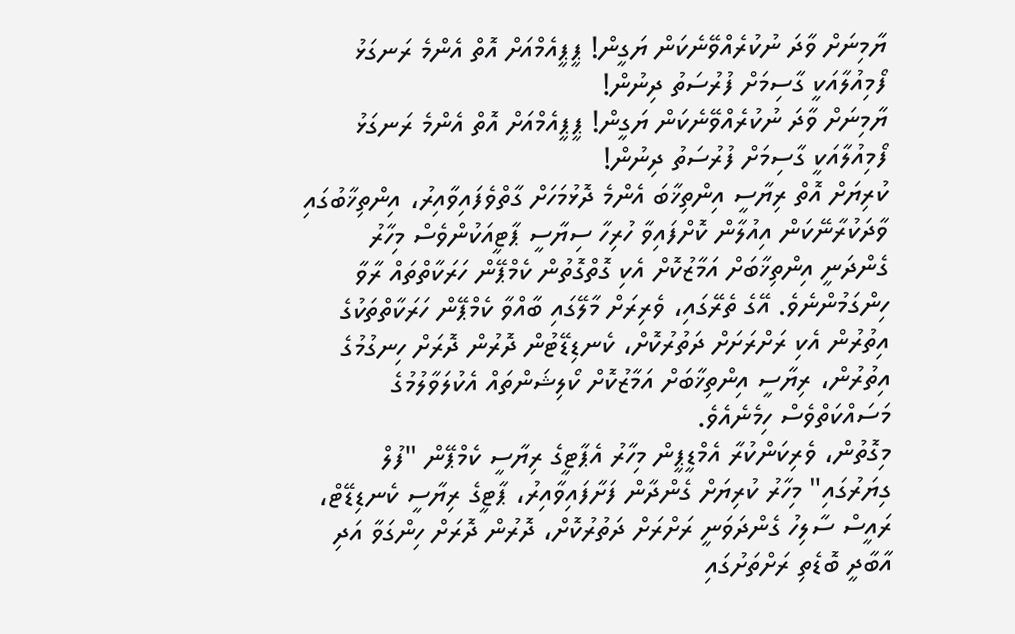ޔާމިނަށް ވާދަ ނުކުރެއްވޭނެކަން ޔަގީން! ޕީޕީއެމްއަށް އޮތް އެންމެ ރަނގަޅު ފޯމިއުލާއަކީ ގާސިމަށް ފުރުސަތު ދިނުން!
ޔާމިނަށް ވާދަ ނުކުރެއްވޭނެކަން ޔަގީން! ޕީޕީއެމްއަށް އޮތް އެންމެ ރަނގަޅު ފޯމިއުލާއަކީ ގާސިމަށް ފުރުސަތު ދިނުން!
ކުރިޔަށް އޮތް ރިޔާސީ އިންތިޚާބަ އެންމެ ދޮޅުމަހަށް ގާތްވެފައިވާއިރު، އިންތިޚާބުގައި ވާދަކުރާނޭކަން އިއުލާން ކޮށްފައިވާ ހުރިހާ ސިޔާސީ ޕާޓީއަކުންވެސް މިހާރު ގެންދަނީ އިންތިޚާބަށް އަމާޒުކޮށް އެކި ގޮތްގޮތުން ކެމްޕޭން ހަރަކާތްތައް ރާވާ ހިންގަމުންނެވެ. އޭގެ ތެރޭގައި، ވެރިރަށް މާލޭގައި ބާއްވާ ކެމްޕޭން ހަރަކާތްތަކުގެ އިތުރުން އެކި ރަށްރަށަށް ދަތުރުކޮށް، ކެނޑިޑޭޓުން ދޮރުން ދޮރަށް ހިނގުމުގެ އިތުރުން، ރިޔާސީ އިންތިޚާބަށް އަމާޒުކޮށް ކޯލިޝަންތައް އެކުލަވާލުމުގެ މަސައްކަތްވެސް ހިމެނެއެވެ.
މިގޮތުން، ވެރިކަންކުރާ އެމްޑީޕީން މިހާރު އެޕާޓީގެ ރިޔާސީ ކެމްޕޭން "ފުލް ގިޔަރުގައި" މިހާރު ކުރިޔަށް ގެންދާން ފަށާފައިވާއިރު، ޕާޓީގެ ރިޔާސީ ކެނޑިޑޭޓް، ރައީސް ސާލިހު ގެންދަވަނީ ރަށްރަށް ދަތުރުކޮށް، ދޮރުން ދޮރަށް ހިންގަވާ އަދި އާބާދީ ބޮޑެތި ރަށްތަށުގައި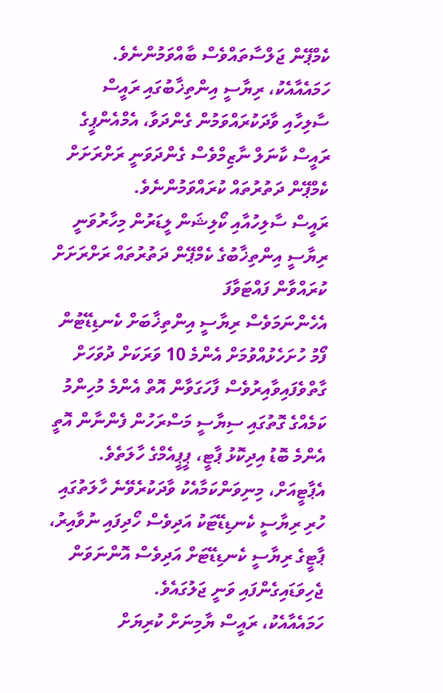ކެމްޕޭން ޖަލްސާތައްވެސް ބާއްވަމުންނެވެ.
ހަމައެއާއެކު، ރިޔާސީ އިންތިޚާބުގައި ރައީސް ސާލިހާއި ވާދަކުރައްވަމުން ގެންދަވާ، އެމްއެންޕީގެ ރައީސް ކާނަލް ނާޒިމްވެސް ގެންދަވަނީ ރަށްރަށަށް ކެމްޕޭން ދަތުރުތައް ކުރައްވަމުންނެވެ.
ރައީސް ސާލިހުއާއި ކޯލިޝަން ލީޑަރުން މިހާރުވަނީ ރިޔާސީ އިންތިޚާބުގެ ކެމްޕޭން ދަތުރުތައް ރަށްރަށަށް ކުރައްވާން ފައްޓަވާފަ
އެހެންނަމަވެސް ރިޔާސީ އިންތިޚާބަށް ކެނޑިޑޭޓުން ފޯމު ހުށަހެޅުއްވުމަށް އެންމެ 10 ވަރަކަށް ދުވަހަށް ގާތްވެފައިވާއިރުވެސް ފާހަގަވާން އޮތް އެންމެ މުހިންމު ކަމެއްގެ ގޮތުގައި ސިޔާސީ މަސްރަހުން ފެންނާން އޮތީ އެންމެ ބޮޑު އިދިކޮޅު ޕާޓީ، ޕީޕީއެމްގެ ހާލަތެވެ. އެޕާޓީއަށް، މިނިވަންކަމާއެކު ވާދަކުރެވޭނެ ހާލަތުގައި ހުރި ރިޔާސީ ކެނޑިޑޭޓަކު އަދިވެސް ހޯދިފައި ނުވާއިރު، ޕާޓީގެ ރިޔާސީ ކެނޑިޑޭޓަށް އަދިވެސް އޮންނަވަން ޖެހިވަޑައިގެންފައި ވަނީ ޖަލުގައެވެ.
ހަމައެއާއެކު، ރައީސް ޔާމިނަށް ކުރިޔަށް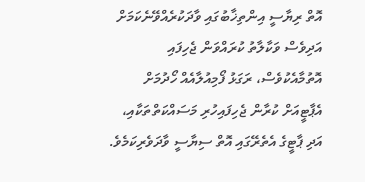އޮތް ރިޔާސީ އިންތިޚާބުގައި ވާދަކުރެއްވޭނެކަމަށް އަދިވެސް ވަކާލާތު ކުރައްވަން ޖެހިފައި އޮތުމާއެކުވެސް، ރަގަޅު ފޯމިއުލާއެއް ހޯދުމަށް އެޕާޓީއަށް ކުރާން ޖެހިފައިހުރި މަސައްކަތްތަކާއި، އަދި ޕާޓީގެ އެތެރޭގައި އޮތް ސިޔާސީ ވާދަވެރިކަމެވެ.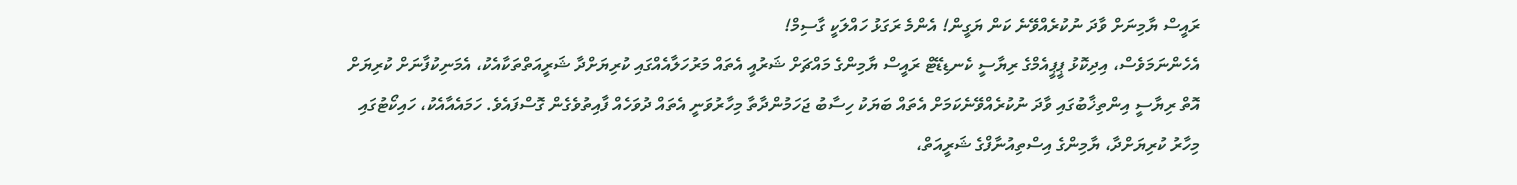ރައީސް ޔާމިނަށް ވާދަ ނުކުރެއްވޭނެ ކަން ޔަގީން! އެންމެ ރަގަޅު ހައްލަކީ ގާސިމް!
އެހެންނަމަވެސް، އިދިކޮޅު ޕީޕީއެމްގެ ރިޔާސީ ކެނޑިޑޭޓް ރައީސް ޔާމިންގެ މައްޗަށް ޝަރުއީ އެތައް މަރުހަލާއެއްގައި ކުރިޔަށްދާ ޝަރީއަތްތަކާއެކު، އެމަނިކުފާނަށް ކުރިޔަށް އޮތް ރިޔާސީ އިންތިޚާބުގައި ވާދަ ނުކުރެއްވޭނެކަމަށް އެތައް ބަޔަކު ހިސާބު ޖަހަމުންދާތާ މިހާރުވަނީ އެތައް ދުވަހެއް ފާއިތުވެގެން ގޮސްފައެވެ. ހަމައެއާއެކު، ހައިކޯޓުގައި މިހާރު ކުރިޔަށްދާ، ޔާމިންގެ އިސްތިއުނާފްގެ ޝަރީއަތް،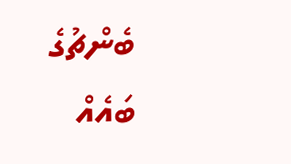ބެންޗުގެ ބައެއް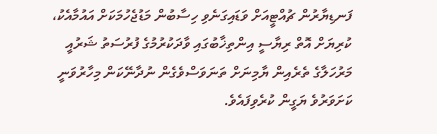ފަނޑިޔާރުން ޗުއްޓީއަށް ވަޑައިގަނެވި ހިސާބުން މަޑުޖެހުމަކަށް އައުމާއެކު، ކުރިޔަށް އޮތް ރިޔާސީ އިންތިޚާބުގައި ވާދަކުރުމުގެ ފުރުސަތު ޝަރުއީ މަރުހަލާގެ ތެރެއިން ޔާމިނަށް ތަނަވަސްވެގެން ނުދާނޭކަން މިހާރުވަނީ ކަށަވަރުވެ ޔަގީން ކުރެވިފައެވެ.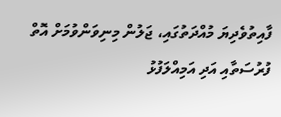ފާއިތުވެދިޔަ މުއްދަތުގައި، ޖަލުން މިނިވަންވުމަށް އޮތް ފުރުސަތާއި އަދި އަމިއްލަފުޅު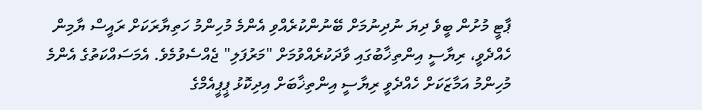ޕާޓީ މުށުން ބީވެ ދިޔަ ނުދިނުމަށް ބޭނުންކުރެއްވި އެންމެ މުހިންމު ހަތިޔާރަކަށް ރައީސް ޔާމިން ހެއްދެވީ، ރިޔާސީ އިންތިޚާބުގައި ވާދަކުރެއްވުމަށް "މަރުފަލި" ޖެއްސެވުމެވެ. އެމަސައްކަތުގެ އެންމެ މުހިންމު އަމާޒަކަށް ހެއްދެވީ ރިޔާސީ އިންތިޚާބަށް އިދިކޮޅު ޕީޕީއެމްގެ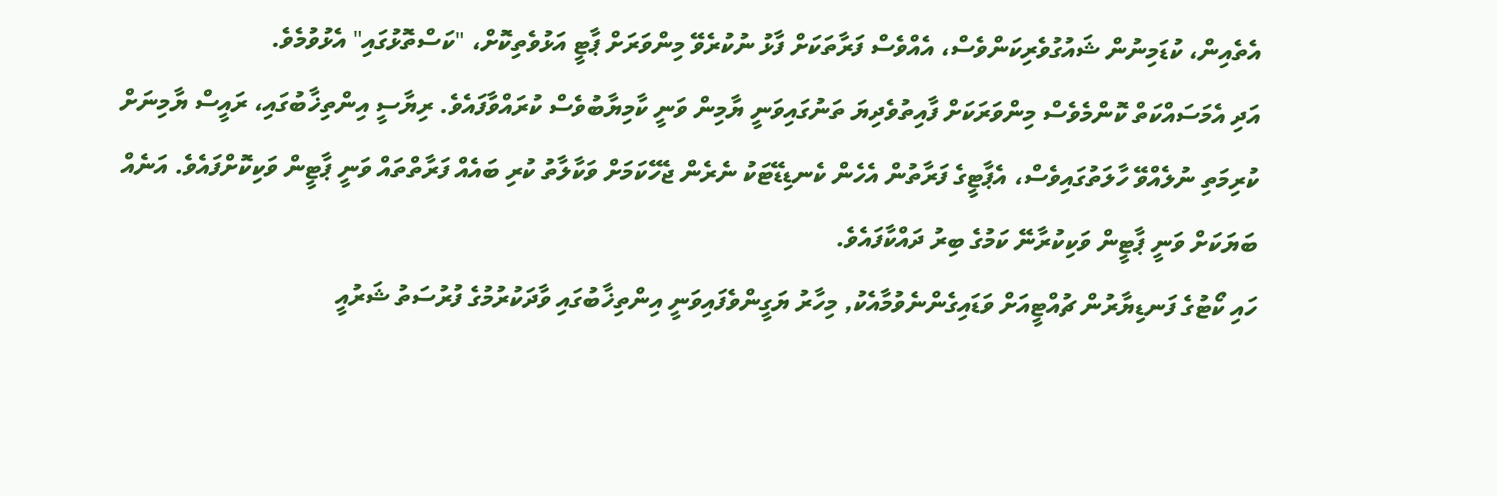އެތެއިން، ކުޑަމިނުން ޝައުގުވެރިކަންވެސް، އެއްވެސް ފަރާތަކަށް ފާޅު ނުކުރެވޭ މިންވަރަށް ޕާޓީ އަޅުވެތިކޮށް، "ކަސްތޮޅުގައި" އެޅުވުމެވެ.
އަދި އެމަސައްކަތް ކޮންމެވެސް މިންވަރަކަށް ފާއިތުވެދިޔަ ތަނުގައިވަނީ ޔާމިން ވަނީ ކާމިޔާބުވެސް ކުރައްވާފައެވެ. ރިޔާސީ އިންތިޚާބުގައި، ރައީސް ޔާމިނަށް ކުރިމަތި ނުލެއްވޭ ހާލަތުގައިވެސް، އެޕާޓީގެ ފަރާތުން އެހެން ކެނޑިޑޭޓަކު ނެރެން ޖެހޭކަމަށް ވަކާލާތު ކުރި ބައެއް ފަރާތްތައް ވަނީ ޕާޓީން ވަކިކޮށްފައެވެ. އަނެއް ބަޔަކަށް ވަނީ ޕާޓީން ވަކިކުރާނޭ ކަމުގެ ބިރު ދައްކާފައެވެ.
ހައި ކޯޓުގެ ފަނޑިޔާރުން ޗުއްޓީއަށް ވަޑައިގެންނެވުމާއެކު, މިހާރު ޔަގީންވެފައިވަނީ އިންތިޚާބުގައި ވާދަކުރުމުގެ ފުރުސަތު ޝަރުއީ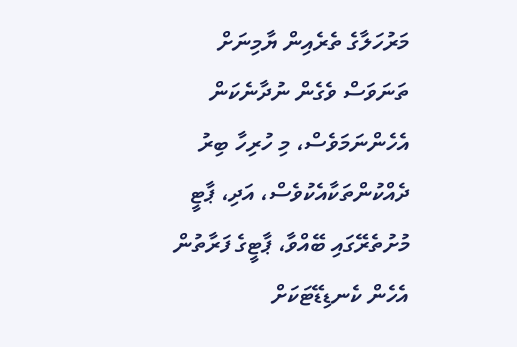މަރުހަލާގެ ތެރެއިން ޔާމިނަށް ތަނަވަސް ވެގެން ނުދާނެކަން
އެހެންނަމަވެސް، މި ހުރިހާ ބިރު ދެއްކުންތަކާއެކުވެސް، އަދި، ޕާޓީ މުށުތެރޭގައި ބޭއްވާ، ޕާޓީގެ ފަރާތުން އެހެން ކެނޑިޑޭޓަކަށް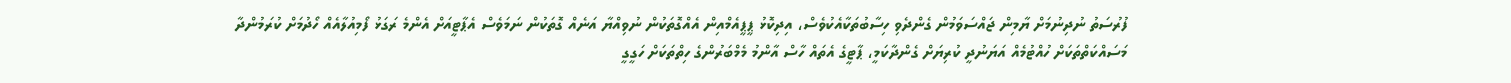ފުރުސަތު ނުދިނުމަށް ޔާމިން ޖައްސަވަމުން ގެންދެވި ހިސާބުތަކާއެކުވެސް، އިދިކޮޅު ޕީޕީއެމްއިން އެއްގޮތަކުން ނުވިއްޔާ އަނެއް ގޮތަކުން ނަމަވެސް އެޕާޓީއަށް އެންމެ ރަގަޅު ފޯމިއުލާއެއް ހޯދުމަށް ކުރަމުންދާ މަސައްކަތްތަކަށް ހުއްޓުމެއް އަޔަނުދީ ކުރިޔަށް ގެންދާކަމީ، ޕާޓީގެ އެތައް ހާސް އާންމު މެމްބަރުންގެ ހިތްތަކަށް ހަގީގީ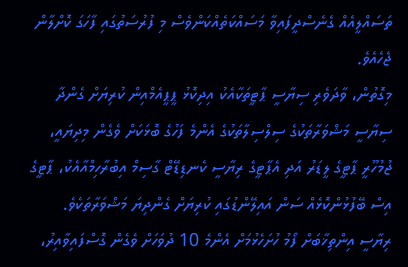ތަސައްލީއެއް ގެނެސްދީފައިވާ މަސައްކަތެއްކަންވެސް މި ފުރުސަތުގައި ފާހަގަ ކޮށްލާން ޖެހެއެވެ.
މިގޮތުން، ވާދަވެރި ސިޔާސީ ޕާޓީތަކާއެކު އިދިކޮޅު ޕީޕީއެމްއިން ކުރިޔަށް ގެންދާ ސިޔާސީ މަޝްވަރާތަކުގެ ސިލްސިލާތަކުގެ އެންމެ ފަހުގެ ބޮޅަކަށް ވެގެން މިދިޔައީ، ޖުމުހޫރީ ޕާޓީގެ ލީޑަރު އަދި އެޕާޓީގެ ރިޔާސީ ކެނޑިޑޭޓް ގާސިމް އިބުރާހިމްއާއެކު، ޕާޓީގެ އިސް ބޭފުޅުންކޮޅެއް ސަން އައިލޭންޑުގައި ކުރިޔަށް ގެންދިޔަ މަޝްވަރާތަކެވެ.
ރިޔާސީ އިންތިޚާބަށް ފޯމު ހުށަހެޅުމަށް އެންމެ 10 ދުވަހަށް ވެގެން ގޮސްފައިވާއިރު،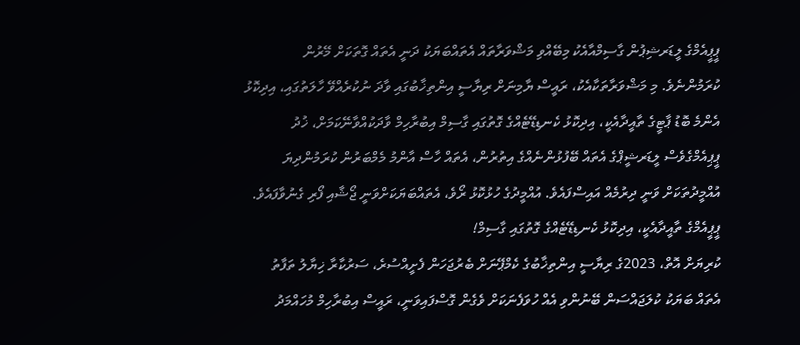ޕީޕީއެމްގެ ލީޑަރޝިޕުން ގާސިމްއާއެކު މިބޭއްވި މަޝްވަރާތައް އެތައްބަޔަކު ދަނީ އެތައް ގޮތަކަށް މޭރުން ކުރަމުންނެވެ. މި މަޝްވަރާތަކާއެކު، ރައީސް ޔާމިނަށް ރިޔާސީ އިންތިޚާބުގައި ވާދަ ނުކުރެއްވޭ ހާލަތުގައި، އިދިކޮޅު އެންމެ ބޮޑު ޕާޓީގެ ތާއީދާއެކީ، އިދިކޮޅު ކެނޑިޑޭޓެއްގެ ގޮތުގައި ގާސިމް އިބުރާހިމް ވާދަކުއްވާނޭކަމަށް، ޚުދު ޕީޕިއެމްގެވެސް ލީޑަރޝީޕްގެ އެތައް ބޭފުޅުންނެއްގެ އިތުރުން، އެތައް ހާސް އާންމު މެމްބަރުން ކުރަމުންދިޔަ އުއްމީދުތަކަށް ވަނީ ދިރުމެއް އައިސްފައެވެ. އުއްމީދުގެ ހުޅުކޮޅު ރޯވެ، އެތައްބަޔަކަށްވަނީ ޖޯޝާއި ފޯރި ގެނުވާފައެވެ.
ޕީޕީއެމްގެ ތާއީދާއެކީ، އިދިކޮޅު ކެނޑިޑޭޓެއްގެ ގޮތުގައި ގާސިމް!
ކުރިޔަށް އޮތް، 2023ގެ ރިޔާސީ އިންތިޚާބުގެ ކެމްޕޭނަށް ބެރުޖަހަން ފެށީއްސުރެ، ސަރުކާރާ ޚިޔާލު ތަފާތު އެތައް ބަޔަކު ކުލަޖައްސަން ބޭނުންވި އެއް ހުވަފެނަކަށް ވެގެން ގޮސްފައިވަނީ، ރައީސް އިބުރާހިމް މުހައްމަދު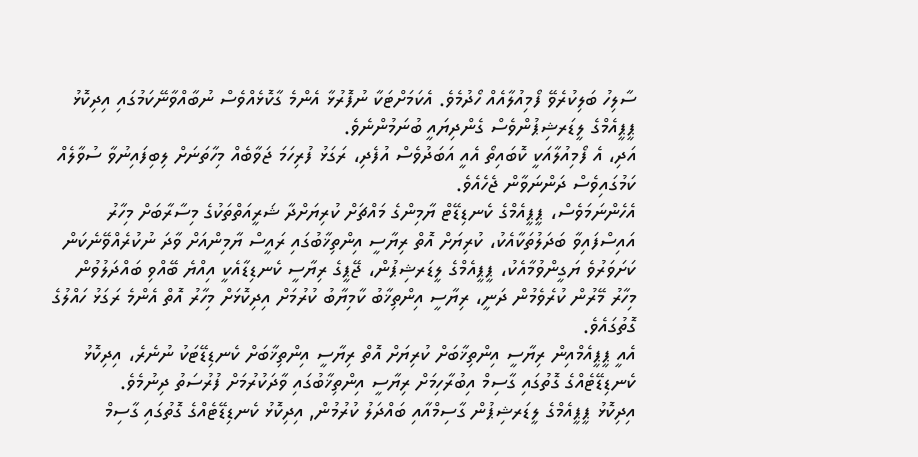ސާލިހު ބަލިކުރެވޭ ފޯމިއުލާއެއް ހޯދުމެވެ. އެކަމަށްޓަކާ ނުފޮރުޅާ އެންމެ ގާކޮޅެއްވެސް ނުބާއްވާނޭކަމުގައި އިދިކޮޅު ޕީޕީއެމްގެ ލީޑަރޝިޕުންވެސް ގެންދިޔައީ ބުނަމުންނެވެ.
އަދި، އެ ފޯމިއުލާއަކީ ކޮބައިތޯ އެއީ އަބަދުވެސް އުފެދި، ރަގަޅު ފުރިހަމަ ޖަވާބެއް މިހާތަނަށް ލިބިފައިނުވާ ސުވާލެއް ކަމުގައިވެސް ދަންނަވާން ޖެހެއެވެ.
އެހެންނަމަވެސް، ޕީޕީއެމްގެ ކެނޑިޑޭޓް ޔާމިންގެ މައްޗަށް ކުރިޔަށްދާ ޝަރީއަތްތަކުގެ މިސާރާބަށް މިހާރު އައިސްފައިވާ ބަދަލުތަކާއެކު، ކުރިޔަށް އޮތް ރިޔާސީ އިންތިޚާބުގައި ރައީސް ޔާމިންއަށް ވާދަ ނުކުރެއްވޭނެކަން ކަށަވަރުވެ ޔަގީންވުމާއެކު، ޕީޕީއެމްގެ ލީޑަރޝިޕުން، ޖޭޕީގެ ރިޔާސީ ކެނޑިޑާއެކީ އިއްޔެ ބޭއްވި ބައްދަލުވުން މިހާރު މޭރުން ކުރެވެމުން ދަނީ، ރިޔާސީ އިންތިޚާބު ކާމިޔާބު ކުރުމަށް އިދިކޮޅަށް މިހާރު އޮތް އެންމެ ރަގަޅު ހައްލުގެ ގޮތުގައެވެ.
އެއީ ޕީޕީއެމްއިން ރިޔާސީ އިންތިޚާބަށް ކުރިޔަށް އޮތް ރިޔާސީ އިންތިޚާބަށް ކެނޑިޑޭޓަކު ނުނެރެ، އިދިކޮޅު ކެނޑިޑޭޓެއްގެ ގޮތުގައި ގާސިމް އިބުރާހިމަށް ރިޔާސީ އިންތިޚާބުގައި ވާދަކުރުމަށް ފުރުސަތު ދިނުމެވެ.
އިދިކޮޅު ޕީޕީއެމްގެ ލީޑަރޝިޕުން ގާސިމްއާއި ބައްދަލު ކުރުމުން, އިދިކޮޅު ކެނޑިޑޭޓެއްގެ ގޮތުގައި ގާސިމް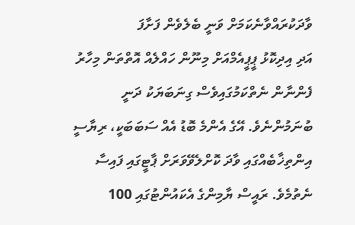ވާދަކުރައްވާނެކަމަށް ވަނީ ބެލެވެން ފަށާފަ
އަދި އިދިކޮޅު ޕީޕީއެމްއަށް މިނޫން ހައްލެއް އޮތްތަން މިހާރު ފެންނާން ނެތްކަމުގައިވެސް ގިނަބަޔަކު ދަނީ ބުނަމުންނެވެ. އޭގެ އެންމެ ބޮޑު އެއް ސަބަބަކީ، ރިޔާސީ އިންތިޚާބެއްގައި ވާދަ ކޮށްލެވޭވަރަށް ޕާޓީގައި ފައިސާ ނެތުމެވެ. ރައީސް ޔާމިންގެ އެކައުންޓުގައި 100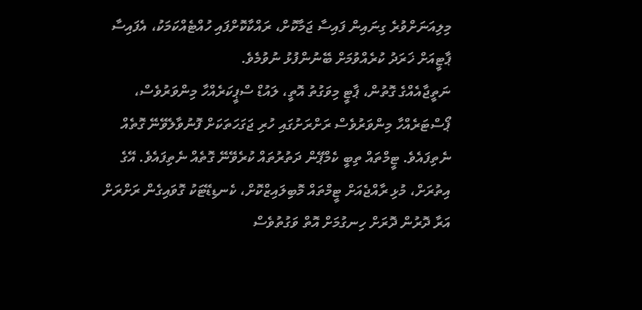މިލިއަނަށްވުރެ ގިނައިން ފައިސާ ޖަމާކޮށް، ރައްކާކޮށްފައި ހުއްޓެއްކަމަކު، އެފައިސާ ޕާޓީއަށް ޚަރަދު ކުރެއްވުމަށް ބޭނުންފުޅު ނުވުމެވެ.
ނަތީޖާއެއްގެ ގޮތުން، ޕާޓީ މިވަގުތު އޮތީ، ލައުޑް ސްޕީކަރެއްހާ މިންވަރުވެސް، ޕޯސްޓަރެއްހާ މިންވަރުވެސް ރަށްރަށުގައި ހުރި ޖަގަހަތަކަށް ފޮނުވާލެވޭނޭ ގޮތެއް ނެތިފައެވެ. ޓީމްތައް ތިބީ ކެމްޕޭން ދަތުރުތައް ކުރެވޭނޭ ގޮތެއް ނެތިފައެވެ. އޭގެ އިތުރަށް، މުޅި ރާއްޖެއަށް ޓީމްތައް މޮބިލައިޒްކޮށް، ކެނޑިޑޭޓަކު ގޮވައިގެން ރަށްރަށް އަރާ ދޮރުން ދޮރަށް ހިނގުމަށް އޮތް ވަގުތުވެސް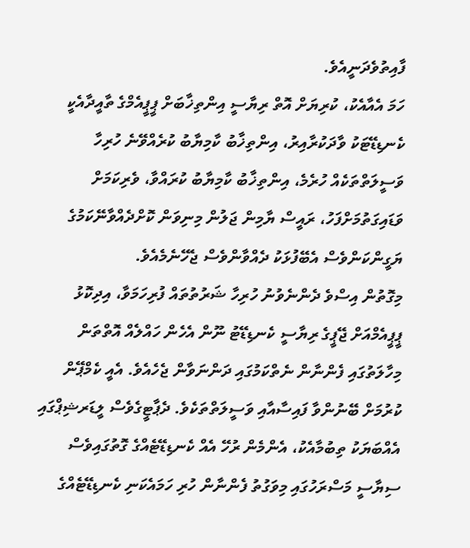ފާއިތުވެދަނީއެވެ.
ހަމަ އެއާއެކު، ކުރިޔަށް އޮތް ރިޔާސީ އިންތިޚާބަށް ޕީޕީއެމްގެ ތާއީދާއެކީ ކެނޑިޑޭޓަކު ވާދަކުރާއިރު، އިންތިޚާބު ކާމިޔާބު ކުރެއްވޭނެ ހުރިހާ ވަސީލަތްތަކެއް ހުރެމެ، އިންތިޚާބު ކާމިޔާބު ކުރައްވާ، ވެރިކަމަށް ވަޑައިގަތުމަށްފަހު، ރައީސް ޔާމިން ޖަލުން މިނިވަން ކޮށްދެއްވާނޭކަމުގެ ޔަގީންކަންވެސް އެބޭފުޅަކު ދެއްވާންވެސް ޖެހޭނެމެއެވެ.
މިގޮތުން އިސްވެ ދެންނެވުނު ހުރިހާ ޝަރުތުތައް ފުރިހަމަވާ، އިދިކޮޅު ޕީޕީއެމްއަށް ޖޭޕީގެ ރިޔާސީ ކެނޑިޑޭޓު ނޫން އެހެން ހައްލެއް އޮތްތަން މިހާލަތުގައި ފެންނާން ނެތްކަމުގައި ދަންނަވާން ޖެހެއެވެ. އެއީ ކެމްޕޭން ކުރުމަށް ބޭނުންވާ ފައިސާއާއި ވަސީލަތްތަކެވެ. ދެޕާޓީގެވެސް ލީޑަރޝިޕްގައި އެއްބަޔަކު ތިބުމާއެކު، އެންމެން ރުހޭ އެއް ކެނޑިޑޭޓެއްގެ ގޮތުގައިވެސް ސިޔާސީ މަސްރަހުގައި މިވަގުތު ފެންނާން ހުރި ހަމައެކަނި ކެނޑިޑޭޓެއްގެ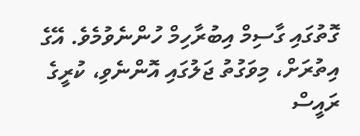ގޮތުގައި ގާސިމް އިބުރާހިމް ހުންނެވުމެވެ. އޭގެ އިތުރަށް، މިވަގުތު ޖަލުގައި އޮންނެވި، ކުރީގެ ރައީސް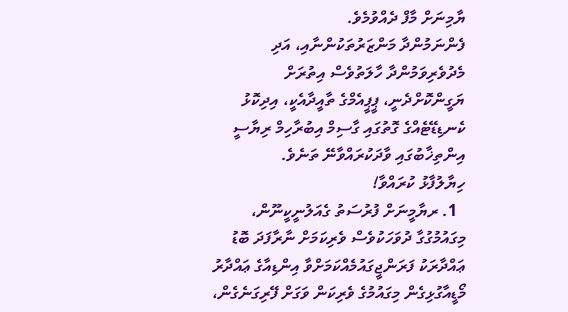ޔާމިނަށް މާފް ދެއްވުމެވެ.
ފެންނަމުންދާ މަންޒަރުތަކުންނާއި، އަދި މެދުވެރިވަމުންދާ ހާލަތުވެސް އިތުރަށް ޔަގީންކޮށްދެނީ، ޕީޕީއެމްގެ ތާއީދާއެކީ، އިދިކޮޅު ކެނޑިޑޭޓެއްގެ ގޮތުގައި ގާސިމް އިބުރާހިމް ރިޔާސީ އިންތިޚާބުގައި ވާދަކުރައްވާނޭ ތަނެވެ.
ހިޔާލުފާޅު ކުރައްވާ!
  1. ރޔާމީނަށް ފުރުސަތު ގެއަލުނީކީނޫން، މިގައުމުގުގާ ދުވަހަކުވެސް ވެރިކަމަށް ނާރާފަދަ ބޮޑު ޢައްދާރަކު ފަރަންޖީގައުމެއްކަމަށްވާ އިންޑިއާގެ ޢައްދާރު މޯޑީއާގުޅިގެން މިގައުމުގެ ވެރިކަން ވަގަށް ފޭރިގަނެގެން،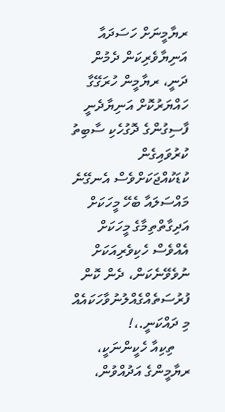ރޔާމީނަށް ހަސަދައާ އަނިޔާވެރިކަން ދެމުން ދަނީ، ރޔާމީން ހުރަގޭގާ ހައްޔަރުކޮށް އަނިޔާދެނީ ފާސިގުންގެ ދޮގުހެކި ސާބިތު ކުރުވައިގެން ކުޑަކުއްޖަކަށްވެސް އެނގޭނެ މައްސަލައާ ބެހޭ މީހަކަށް އަދިގާތްތިމާގެ މީހަކަށް އެއްވެސް ހެކިވެރިއަކަށް ނުވެވޭނެކަން، ދެން ކޮން ފުރުސަތެއްގެއްލުނުވާހަކައެއް މި ދައްކަނީ.،!
    ތިކިއާ ހެކީންނަކީ، ރޔާމީންގެ އަދުއްވުން،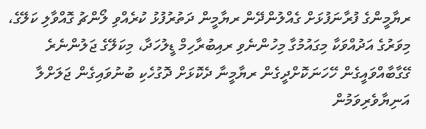ރޔާމީންގެ ފުރާނަފުޅަށް ގެއްލުންދޭން ރޔާމީން ދަތުރުފުޅު ކުރެއްވި ލޯންޗު ގޮއްވާލި ކަލޭގެ، މިވަރުގެ އަދުއްވަކާ މިގައުމުގާ މިހުންނެވި ރއިބުރާހިމް ޑީލުހަދާ، މިކަލޭގެ ޖަލުންނެރެ ގޭގާބާއްވައީގެން ހޭހަނަކޮށްދީގެން ރޔާމީނާ ދެކޮޅަށް ދޮގުހެކި ބުނުވައިގެން ޖަލަށްލާ އަނިޔާވެރިވަމުން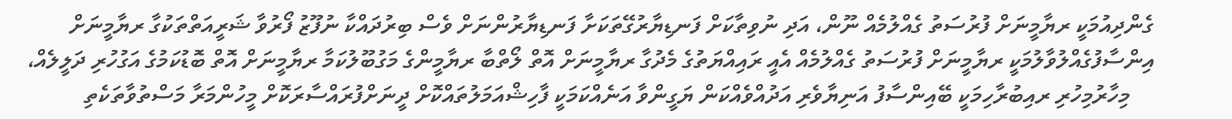ގެންދިއުމަކީ ރޔާމީނަށް ފުރުސަތު ގެއްލުމެއް ނޫން، އަދި ނުވިތާކަށް ފަނޑިޔާރުގޭތަކަށާ ފަނޑިޔާރުންނަށް ވެސް ބިރުދައްކާ ނުފޫޒު ފޯރުވާ ޝަރީއަތްތަކުގާ ރޔާމީނަށް އިންސާފުގެއްލުވާލުމަކީ ރޔާމީނަށް ފުރުސަތު ގެއްލުމެއް އެއީ ރައިއްޔަތުގެ މެދުގާ ރޔާމީނަށް އޮތް ލޯތްބާ ރޔާމީންގެ މަގުބޫލުކަމާ ރޔާމީނަށް އޮތް ބޮޑުކަމުގެ އަގުހުރި ދަލީލެއް،
    މިހާރުމިހުރި ރއިބުރާހިމަކީ ބޭއިންސާފު އަނިޔާވެރި އަދުއްވެއްކަން ޔަގީންވާ އަނެއްކަމަކީ ފާހިޝްއަމަލުތައްކޮށް ދީނަށްފުރައްސާރަކޮށް މީހުންމަރާ މަސްތުވާތަކެތި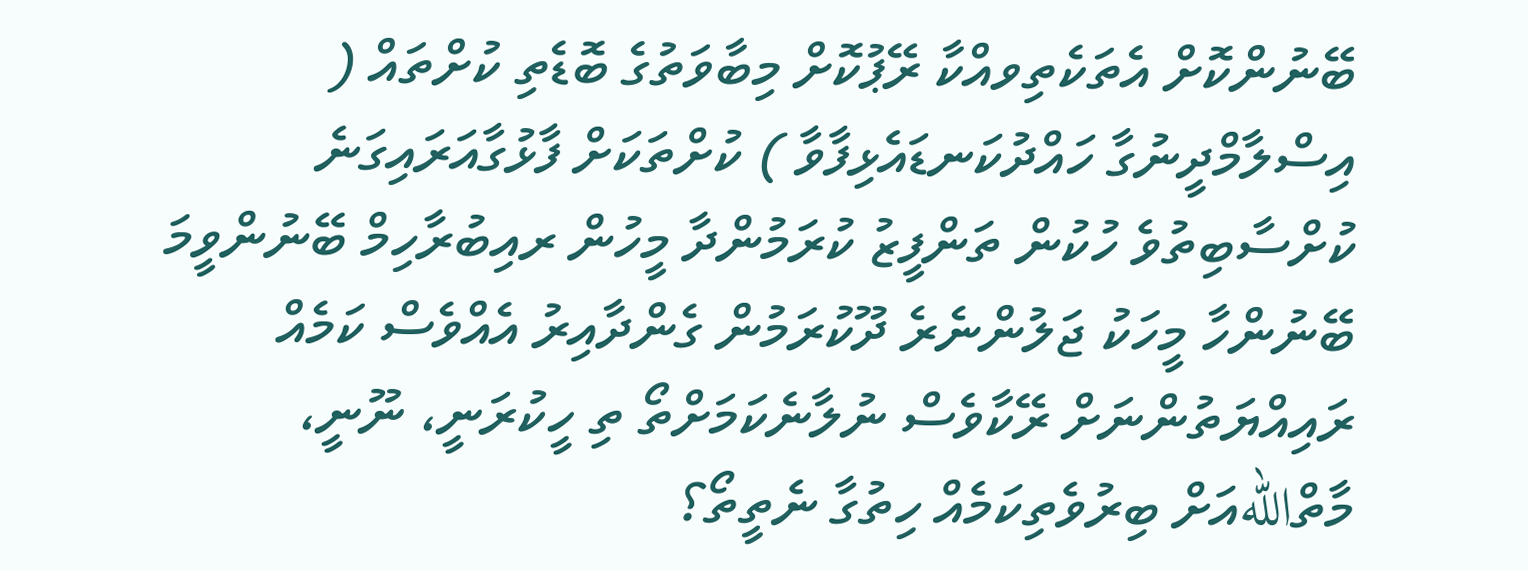ބޭނުންކޮށް އެތަކެތިވއްކާ ރޭޕުކޮށް މިބާވަތުގެ ބޮޑެތި ކުށްތައް ( އިސްލާމްދީނުގާ ހައްދުކަނޑައެޅިފާވާ ) ކުށްތަކަށް ފާޅުގާއަރައިގަނެ ކުށްސާބިތުވެ ހުކުން ތަންފީޒު ކުރަމުންދާ މީހުން ރއިބުރާހިމް ބޭނުންވީމަ ބޭނުންހާ މީހަކު ޖަލުންނެރެ ދޫކުރަމުން ގެންދާއިރު އެއްވެސް ކަމެއް ރައިއްޔަތުންނަށް ރޭކާވެސް ނުލާނެކަމަށްތޯ ތި ހީކުރަނީ، ނޫނީ، މާތްاللهއަށް ބިރުވެތިކަމެއް ހިތުގާ ނެތީތޯ؟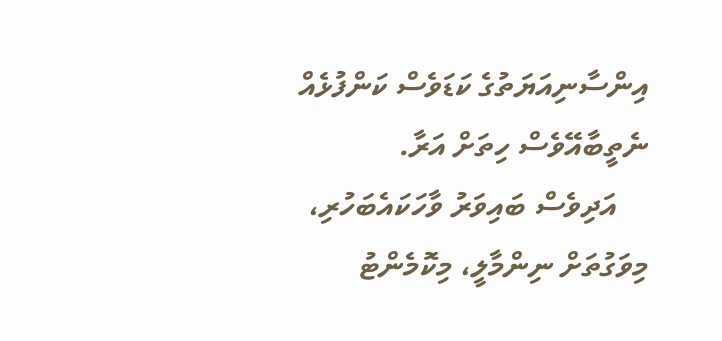އިންސާނިއަޔަތުގެ ކަޑަވެސް ކަންފުޅެއް ނެތީބާއޭވެސް ހިތަށް އަރާ.
    އަދިވެސް ބައިވަރު ވާހަކައެބަހުރި، މިވަގުތަށް ނިންމާލީ، މިކޮމެންޓު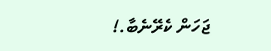ޖަހަން ކެރޭނެބާ.!